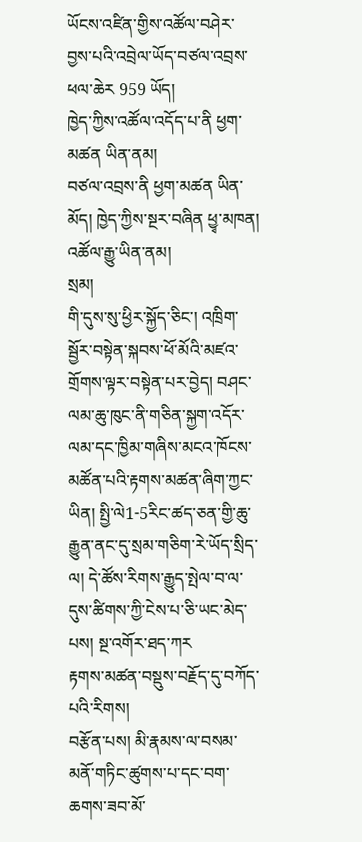ཡོངས་འཛིན་གྱིས་འཚོལ་བཤེར་བྱས་པའི་འབྲེལ་ཡོད་བཙལ་འབྲས་ཕལ་ཆེར 959 ཡོད།
ཁྱེད་ཀྱིས་འཚོལ་འདོད་པ་ནི ཕྱག་མཚན ཡིན་ནམ།
བཙལ་འབྲས་ནི ཕྱག་མཚན ཡིན་མོད། ཁྱེད་ཀྱིས་སྔར་བཞིན ཕྱྭ་མཁན། འཚོལ་རྒྱུ་ཡིན་ནམ།
སྲམ།
གི་དུས་སུ་ཕྱིར་སྐྱོད་ཅིང་། འཁྲིག་སྦྱོར་བསྟེན་སྐབས་ཕོ་མོའི་མཛའ་གྲོགས་ལྟར་བསྟེན་པར་བྱེད། བཤང་ལམ་ཆུ་ཁུང་ནི་གཅིན་སྐྱག་འདོར་ལམ་དང་ཁྱིམ་གཞིས་མངའ་ཁོངས་མཚོན་པའི་རྟགས་མཚན་ཞིག་ཀྱང་ཡིན། སྤྱི་ལེ1-5རིང་ཚད་ཅན་གྱི་ཆུ་རྒྱུན་ནང་དུ་སྲམ་གཅིག་རེ་ཡོད་སྲིད་ལ། དེ་ཚོས་རིགས་རྒྱུད་སྤེལ་བ་ལ་དུས་ཚིགས་ཀྱི་ངེས་པ་ཅི་ཡང་མེད་པས། སྔ་འགོར་ཐད་ཀར
རྟགས་མཚན་བསྡུས་བརྗོད་དུ་བཀོད་པའི་རིགས།
བརྩོན་པས། མི་རྣམས་ལ་བསམ་མནོ་གཏིང་ཚུགས་པ་དང་བག་ཆགས་ཟབ་མོ་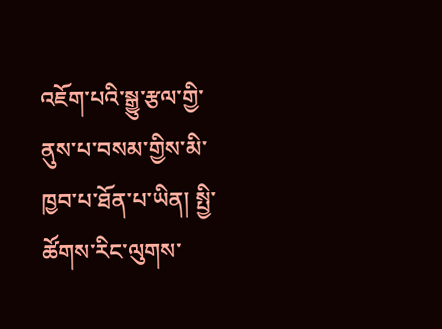འཇོག་པའི་སྒྱུ་རྩལ་གྱི་ནུས་པ་བསམ་གྱིས་མི་ཁྱབ་པ་ཐོན་པ་ཡིན། སྤྱི་ཚོགས་རིང་ལུགས་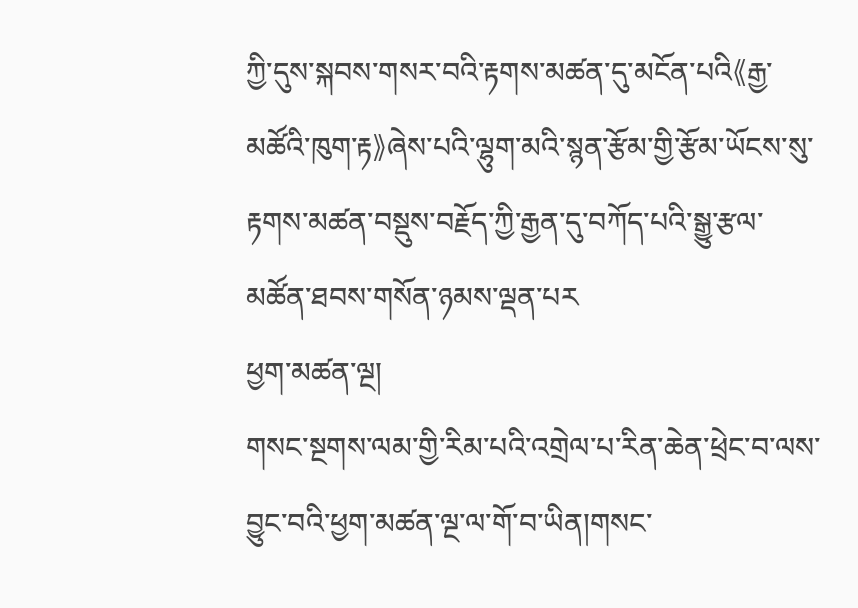ཀྱི་དུས་སྐབས་གསར་བའི་རྟགས་མཚན་དུ་མངོན་པའི《རྒྱ་མཚོའི་ཁུག་རྟ》ཞེས་པའི་ལྷུག་མའི་སྙན་རྩོམ་གྱི་རྩོམ་ཡོངས་སུ་རྟགས་མཚན་བསྡུས་བརྗོད་ཀྱི་རྒྱན་དུ་བཀོད་པའི་སྒྱུ་རྩལ་མཚོན་ཐབས་གསོན་ཉམས་ལྡན་པར
ཕྱག་མཚན་ལྔ།
གསང་སྔགས་ལམ་གྱི་རིམ་པའི་འགྲེལ་པ་རིན་ཆེན་ཕྲེང་བ་ལས་བྱུང་བའི་ཕྱག་མཚན་ལྔ་ལ་གོ་བ་ཡིན།གསང་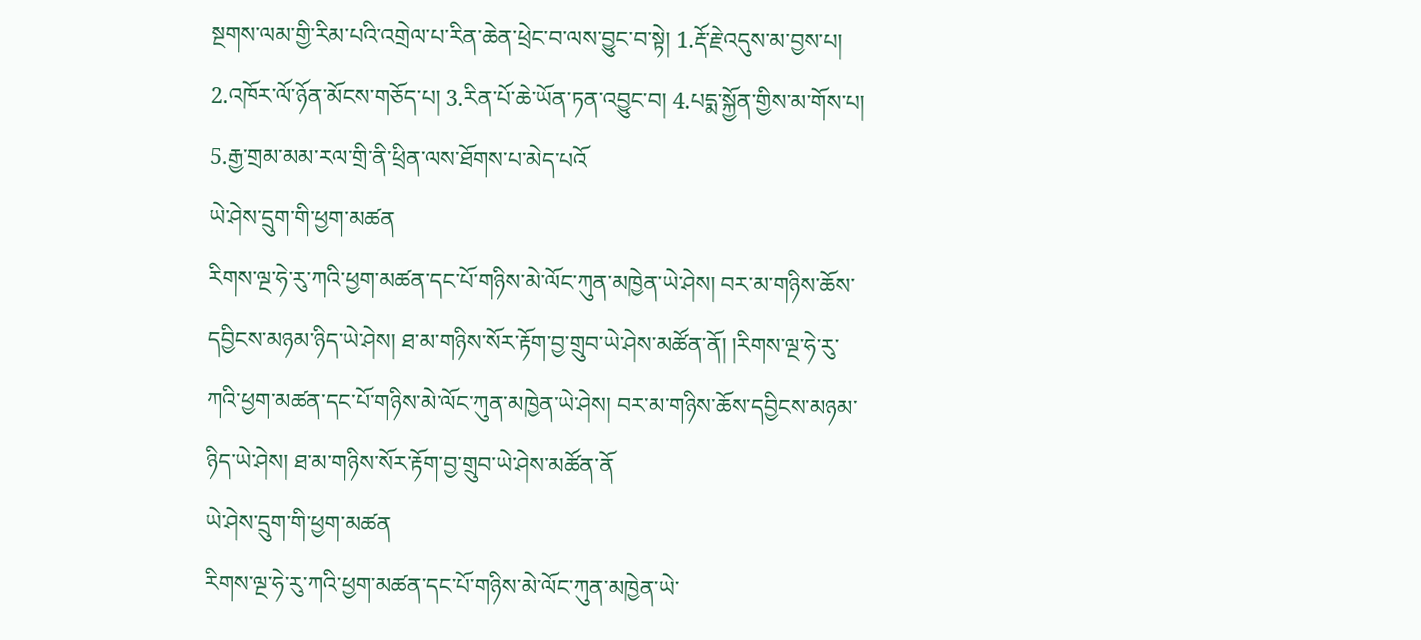སྔགས་ལམ་གྱི་རིམ་པའི་འགྲེལ་པ་རིན་ཆེན་ཕྲེང་བ་ལས་བྱུང་བ་སྟེ། 1.རྡོ་རྗེ་འདུས་མ་བྱས་པ། 2.འཁོར་ལོ་ཉོན་མོངས་གཅོད་པ། 3.རིན་པོ་ཆེ་ཡོན་ཏན་འབྱུང་བ། 4.པདྨ་སྐྱོན་གྱིས་མ་གོས་པ། 5.རྒྱ་གྲམ་མམ་རལ་གྲི་ནི་ཕྲིན་ལས་ཐོགས་པ་མེད་པའོ
ཡེ་ཤེས་དྲུག་གི་ཕྱག་མཚན
རིགས་ལྔ་ཧེ་རུ་ཀའི་ཕྱག་མཚན་དང་པོ་གཉིས་མེ་ལོང་ཀུན་མཁྱེན་ཡེ་ཤེས། བར་མ་གཉིས་ཆོས་དབྱིངས་མཉམ་ཉིད་ཡེ་ཤེས། ཐ་མ་གཉིས་སོར་རྟོག་བྱ་གྲུབ་ཡེ་ཤེས་མཚོན་ནོ། །རིགས་ལྔ་ཧེ་རུ་ཀའི་ཕྱག་མཚན་དང་པོ་གཉིས་མེ་ལོང་ཀུན་མཁྱེན་ཡེ་ཤེས། བར་མ་གཉིས་ཆོས་དབྱིངས་མཉམ་ཉིད་ཡེ་ཤེས། ཐ་མ་གཉིས་སོར་རྟོག་བྱ་གྲུབ་ཡེ་ཤེས་མཚོན་ནོ
ཡེ་ཤེས་དྲུག་གི་ཕྱག་མཚན
རིགས་ལྔ་ཧེ་རུ་ཀའི་ཕྱག་མཚན་དང་པོ་གཉིས་མེ་ལོང་ཀུན་མཁྱེན་ཡེ་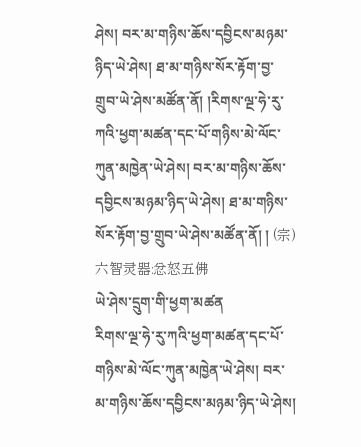ཤེས། བར་མ་གཉིས་ཆོས་དབྱིངས་མཉམ་ཉིད་ཡེ་ཤེས། ཐ་མ་གཉིས་སོར་རྟོག་བྱ་གྲུབ་ཡེ་ཤེས་མཚོན་ནོ། །རིགས་ལྔ་ཧེ་རུ་ཀའི་ཕྱག་མཚན་དང་པོ་གཉིས་མེ་ལོང་ཀུན་མཁྱེན་ཡེ་ཤེས། བར་མ་གཉིས་ཆོས་དབྱིངས་མཉམ་ཉིད་ཡེ་ཤེས། ཐ་མ་གཉིས་སོར་རྟོག་བྱ་གྲུབ་ཡེ་ཤེས་མཚོན་ནོ། ། (宗)六智灵器:忿怒五佛
ཡེ་ཤེས་དྲུག་གི་ཕྱག་མཚན
རིགས་ལྔ་ཧེ་རུ་ཀའི་ཕྱག་མཚན་དང་པོ་གཉིས་མེ་ལོང་ཀུན་མཁྱེན་ཡེ་ཤེས། བར་མ་གཉིས་ཆོས་དབྱིངས་མཉམ་ཉིད་ཡེ་ཤེས།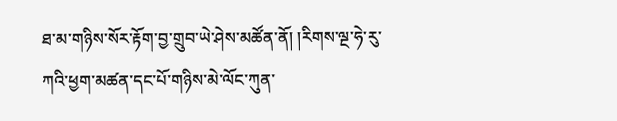ཐ་མ་གཉིས་སོར་རྟོག་བྱ་གྲུབ་ཡེ་ཤེས་མཚོན་ནོ། །རིགས་ལྔ་ཧེ་རུ་ཀའི་ཕྱག་མཚན་དང་པོ་གཉིས་མེ་ལོང་ཀུན་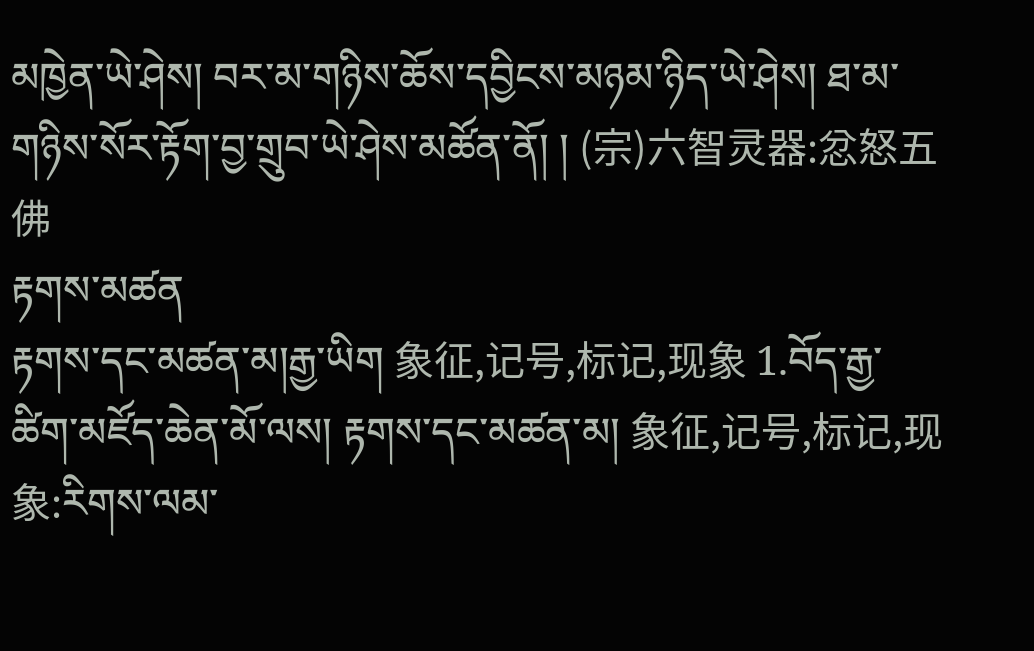མཁྱེན་ཡེ་ཤེས། བར་མ་གཉིས་ཆོས་དབྱིངས་མཉམ་ཉིད་ཡེ་ཤེས། ཐ་མ་གཉིས་སོར་རྟོག་བྱ་གྲུབ་ཡེ་ཤེས་མཚོན་ནོ། ། (宗)六智灵器:忿怒五佛
རྟགས་མཚན
རྟགས་དང་མཚན་མ།རྒྱ་ཡིག 象征,记号,标记,现象 1.བོད་རྒྱ་ཚིག་མཛོད་ཆེན་མོ་ལས། རྟགས་དང་མཚན་མ། 象征,记号,标记,现象:རིགས་ལམ་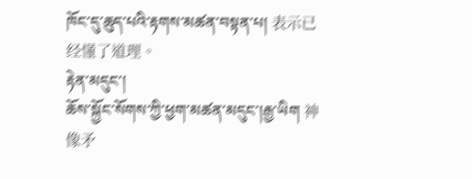ཁོང་དུ་ཆུད་པའི་རྟགས་མཚན་བསྟན་པ། 表示已经懂了道理。
རྟེན་མདུང་།
ཆོས་སྐྱོང་སོགས་ཀྱི་ཕྱག་མཚན་མདུང་།རྒྱ་ཡིག 神像矛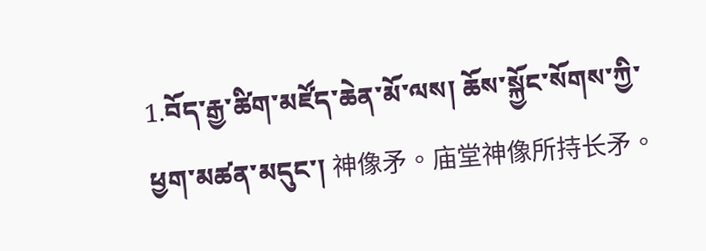1.བོད་རྒྱ་ཚིག་མཛོད་ཆེན་མོ་ལས། ཆོས་སྐྱོང་སོགས་ཀྱི་ཕྱག་མཚན་མདུང་། 神像矛。庙堂神像所持长矛。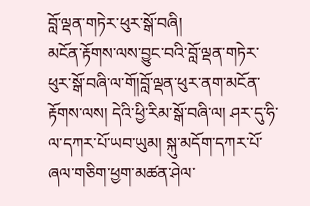བློ་ལྡན་གཏེར་ཕུར་སྒོ་བཞི།
མངོན་རྟོགས་ལས་བྱུང་བའི་བློ་ལྡན་གཏེར་ཕུར་སྒོ་བཞི་ལ་གོ།བློ་ལྡན་ཕུར་ནག་མངོན་རྟོགས་ལས། དེའི་ཕྱི་རིམ་སྒོ་བཞི་ལ། ཤར་དུ་ཧི་ལ་དཀར་པོ་ཡབ་ཡུམ། སྐུ་མདོག་དཀར་པོ་ཞལ་གཅིག་ཕྱག་མཚན་ཤེལ་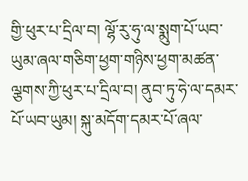གྱི་ཕུར་པ་དྲིལ་བ། ལྷོ་རུ་ཧུ་ལ་སྨུག་པོ་ཡབ་ཡུམ་ཞལ་གཅིག་ཕྱག་གཉིས་ཕྱག་མཚན་ལྕགས་ཀྱི་ཕུར་པ་དྲིལ་བ། ནུབ་ཏུ་ཧེ་ལ་དམར་པོ་ཡབ་ཡུམ། སྐུ་མདོག་དམར་པོ་ཞལ་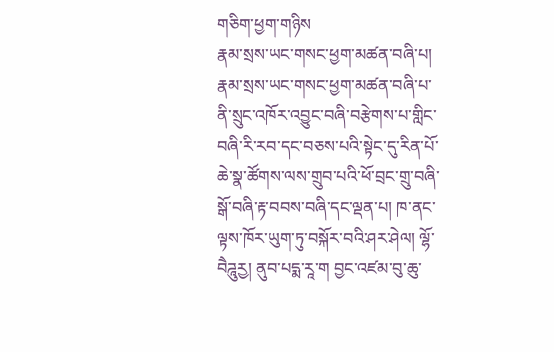གཅིག་ཕྱག་གཉིས
རྣམ་སྲས་ཡང་གསང་ཕྱག་མཚན་བཞི་པ།
རྣམ་སྲས་ཡང་གསང་ཕྱག་མཚན་བཞི་པ་ནི་སྲུང་འཁོར་འབྱུང་བཞི་བརྩེགས་པ་གླིང་བཞི་རི་རབ་དང་བཅས་པའི་སྟེང་དུ་རིན་པོ་ཆེ་སྣ་ཚོགས་ལས་གྲུབ་པའི་ཕོ་བྲང་གྲུ་བཞི་སྒོ་བཞི་རྟ་བབས་བཞི་དང་ལྡན་པ། ཁ་ནང་ལྟས་ཁོར་ཡུག་ཏུ་བསྐོར་བའི་ཤར་ཤེལ། ལྷོ་བཻཌཱུརྱ། ནུབ་པདྨ་རཱ་ག བྱང་འཛམ་བུ་ཆུ་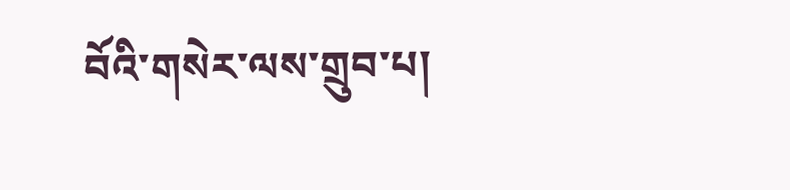བོའི་གསེར་ལས་གྲུབ་པ།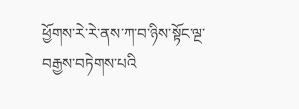ཕྱོགས་རེ་རེ་ནས་ཀ་བ་ཉིས་སྟོང་ལྔ་བརྒྱས་བཏེགས་པའི